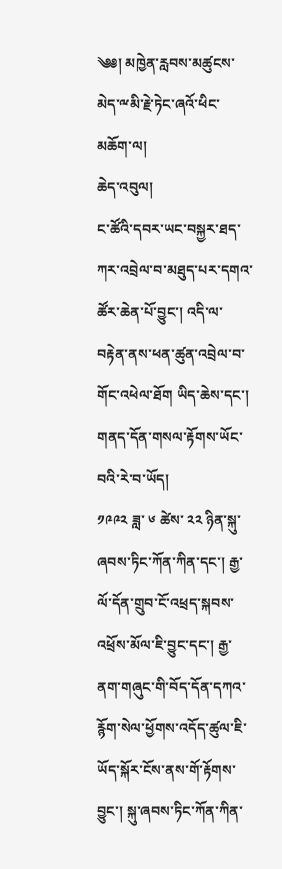༄༅། མཁྱེན་རླབས་མཚུངས་མེད་ྋམི་རྗེ་ཏེང་ཞའོ་ཕིང་མཆོག་ལ།
ཆེད་འབུལ།
ང་ཚོའི་དབར་ཡང་བསྐྱར་ཐད་ཀར་འབྲེལ་བ་མཐུད་པར་དགའ་ཚོར་ཆེན་པོ་བྱུང་། འདི་ལ་བརྟེན་ནས་ཕན་ཚུན་འབྲེལ་བ་གོང་འཕེལ་ཐོག ཡིད་ཆེས་དང་། གནད་དོན་གསལ་རྟོགས་ཡོང་བའི་རེ་བ་ཡོད།
༡༩༩༢ ཟླ་ ༦ ཚེས་ ༢༢ ཉིན་སྐུ་ཞབས་ཏིང་ཀོན་ཀིན་དང་། རྒྱ་ལོ་དོན་གྲུབ་ངོ་འཕྲད་སྐབས་འཕྲོས་མོལ་ཇི་བྱུང་དང་། རྒྱ་ནག་གཞུང་གི་བོད་དོན་དཀའ་རྙོག་སེལ་ཕྱོགས་འདོད་ཚུལ་ཇི་ཡོད་སྐོར་ངོས་ནས་གོ་རྟོགས་བྱུང་། སྐུ་ཞབས་ཏིང་ཀོན་ཀིན་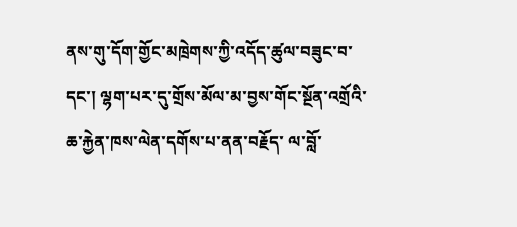ནས་གུ་དོག་གྱོང་མཁྲེགས་ཀྱི་འདོད་ཚུལ་བཟུང་བ་དང་། ལྷག་པར་དུ་གྲོས་མོལ་མ་བྱས་གོང་སྔོན་འགྲོའི་ཆ་རྐྱེན་ཁས་ལེན་དགོས་པ་ནན་བརྗོད་ ལ་བློ་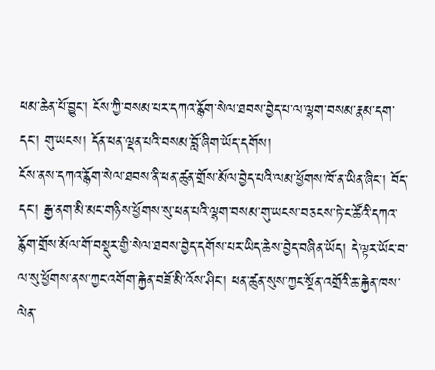ཕམ་ཆེན་པོ་བྱུང་། ངོས་ཀྱི་བསམ་པར་དཀའ་རྙོག་སེལ་ཐབས་བྱེད་པ་ལ་ལྷག་བསམ་རྣམ་དག་དང་། གུ་ཡངས། དོན་ཕན་ལྡན་པའི་བསམ་བློ་ཞིག་ཡོད་དགོས།
ངོས་ནས་དཀའ་རྙོག་སེལ་ཐབས་ནི་ཕན་ཚུན་གྲོས་མོལ་བྱེད་པའི་ལམ་ཕྱོགས་ཁོ་ན་ཡིན་ཞིང་། བོད་དང་། རྒྱ་ནག་མི་མང་གཉིས་ཕྱོགས་སུ་ཕན་པའི་ལྷག་བསམ་གུ་ཡངས་བཅངས་ཏེ་ང་ཚོའི་དཀའ་རྙོག་གྲོས་མོལ་གོ་བསྡུར་གྱི་སེལ་ཐབས་བྱེད་དགོས་པར་ཡིད་ཆེས་བྱེད་བཞིན་ཡོད། དེ་ལྟར་ཡོང་བ་ལ་སུ་ཕྱོགས་ནས་ཀྱང་འགོག་རྐྱེན་བཟོ་མི་འོས་ཤིང་། ཕན་ཚུན་སུས་ཀྱང་སྔོན་འགྲོའི་ཆ་རྐྱེན་ཁས་ལེན་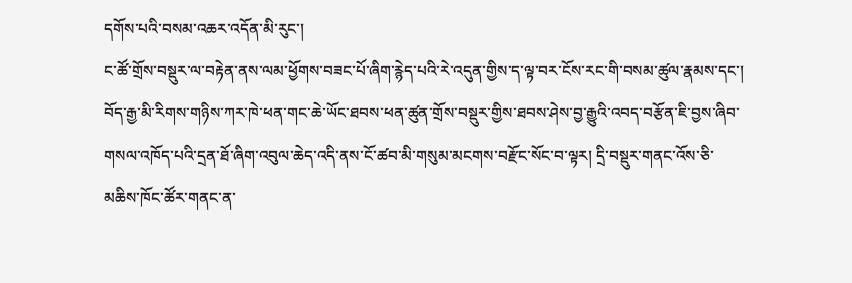དགོས་པའི་བསམ་འཆར་འདོན་མི་རུང་།
ང་ཚོ་གྲོས་བསྡུར་ལ་བརྟེན་ནས་ལམ་ཕྱོགས་བཟང་པོ་ཞིག་རྙེད་པའི་རེ་འདུན་གྱིས་ད་ལྟ་བར་ངོས་རང་གི་བསམ་ཚུལ་རྣམས་དང་། བོད་རྒྱ་མི་རིགས་གཉིས་ཀར་ཁེ་ཕན་གང་ཆེ་ཡོང་ཐབས་ཕན་ཚུན་གྲོས་བསྡུར་གྱིས་ཐབས་ཤེས་བྱ་རྒྱུའི་འབད་བརྩོན་ཇི་བྱས་ཞིབ་གསལ་འཁོད་པའི་དྲན་ཐོ་ཞིག་འབུལ་ཆེད་འདི་ནས་ངོ་ཚབ་མི་གསུམ་མངགས་བརྫོང་སོང་བ་ལྟར། དྲི་བསྡུར་གནང་འོས་ཅི་མཆིས་ཁོང་ཚོར་གནང་ན་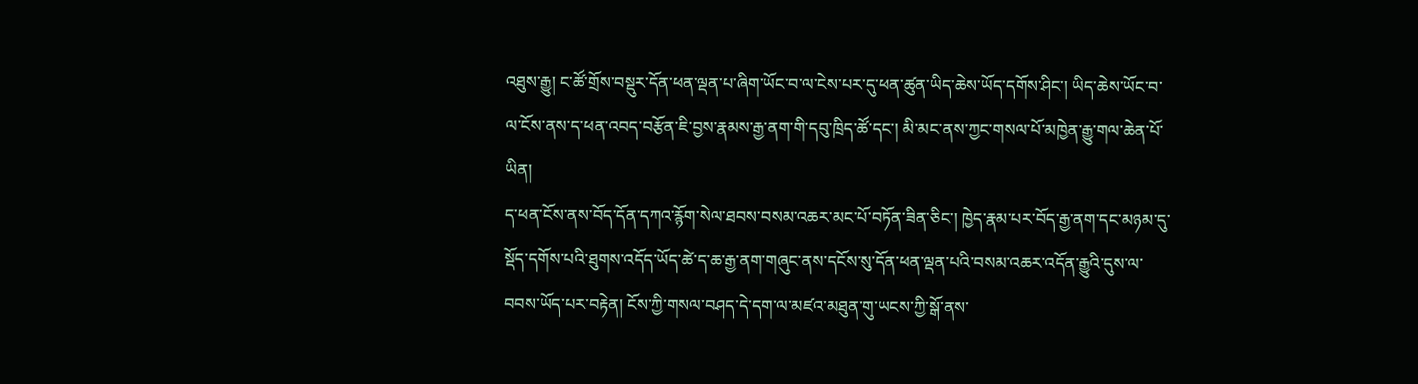འཐུས་རྒྱུ། ང་ཚོ་གྲོས་བསྡུར་དོན་ཕན་ལྡན་པ་ཞིག་ཡོང་བ་ལ་ངེས་པར་དུ་ཕན་ཚུན་ཡིད་ཆེས་ཡོད་དགོས་ཤིང་། ཡིད་ཆེས་ཡོང་བ་ལ་ངོས་ནས་ད་ཕན་འབད་བརྩོན་ཇི་བྱས་རྣམས་རྒྱ་ནག་གི་དབུ་ཁྲིད་ཚོ་དང་། མི་མང་ནས་ཀྱང་གསལ་པོ་མཁྱེན་རྒྱུ་གལ་ཆེན་པོ་ཡིན།
ད་ཕན་ངོས་ནས་བོད་དོན་དཀའ་རྙོག་སེལ་ཐབས་བསམ་འཆར་མང་པོ་བཏོན་ཟིན་ཅིང་། ཁྱེད་རྣམ་པར་བོད་རྒྱ་ནག་དང་མཉམ་དུ་སྡོད་དགོས་པའི་ཐུགས་འདོད་ཡོད་ཚེ་ད་ཆ་རྒྱ་ནག་གཞུང་ནས་དངོས་སུ་དོན་ཕན་ལྡན་པའི་བསམ་འཆར་འདོན་རྒྱུའི་དུས་ལ་བབས་ཡོད་པར་བརྟེན། ངོས་ཀྱི་གསལ་བཤད་དེ་དག་ལ་མཛའ་མཐུན་གུ་ཡངས་ཀྱི་སྒོ་ནས་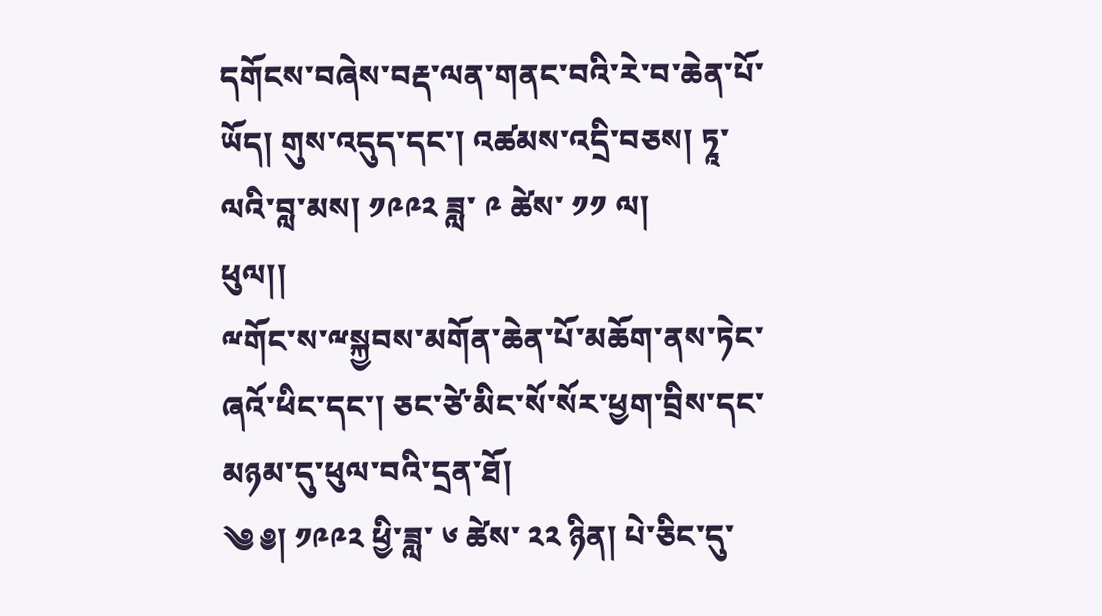དགོངས་བཞེས་བརྡ་ལན་གནང་བའི་རེ་བ་ཆེན་པོ་ཡོད། གུས་འདུད་དང་། འཚམས་འདྲི་བཅས། ཏཱ་ལའི་བླ་མས། ༡༩༩༢ ཟླ་ ༩ ཚེས་ ༡༡ ལ།
ཕུལ།།
ྋགོང་ས་ྋསྐྱབས་མགོན་ཆེན་པོ་མཆོག་ནས་ཏེང་ཞའོ་ཕིང་དང་། ཅང་ཙེ་མིང་སོ་སོར་ཕྱག་བྲིས་དང་མཉམ་དུ་ཕུལ་བའི་དྲན་ཐོ།
༄ ༅། ༡༩༩༢ ཕྱི་ཟླ་ ༦ ཚེས་ ༢༢ ཉིན། པེ་ཅིང་དུ་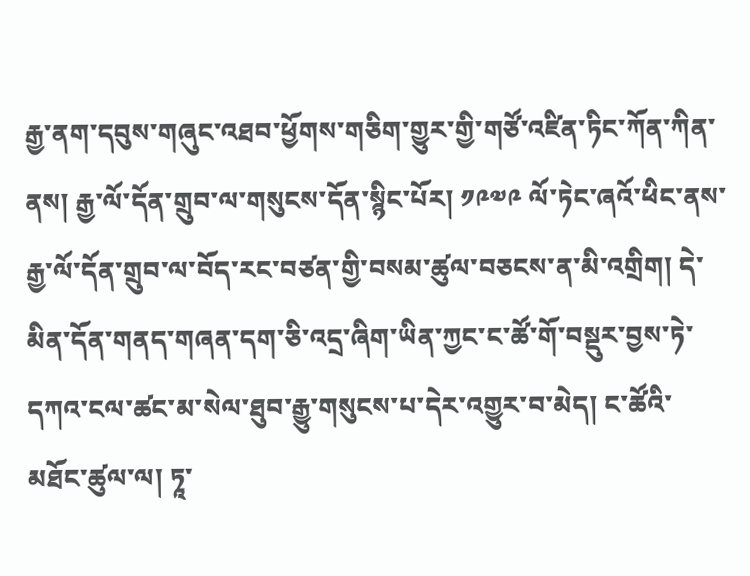རྒྱ་ནག་དབུས་གཞུང་འཐབ་ཕྱོགས་གཅིག་གྱུར་གྱི་གཙོ་འཛིན་ཏིང་ཀོན་ཀིན་ནས། རྒྱ་ལོ་དོན་གྲུབ་ལ་གསུངས་དོན་སྙིང་པོར། ༡༩༧༩ ལོ་ཏེང་ཞའོ་ཕིང་ནས་རྒྱ་ལོ་དོན་གྲུབ་ལ་བོད་རང་བཙན་གྱི་བསམ་ཚུལ་བཅངས་ན་མི་འགྲིག། དེ་མིན་དོན་གནད་གཞན་དག་ཅི་འདྲ་ཞིག་ཡིན་ཀྱང་ང་ཚོ་གོ་བསྡུར་བྱས་ཏེ་དཀའ་ངལ་ཚང་མ་སེལ་ཐུབ་རྒྱུ་གསུངས་པ་དེར་འགྱུར་བ་མེད། ང་ཚོའི་མཐོང་ཚུལ་ལ། ཏཱ་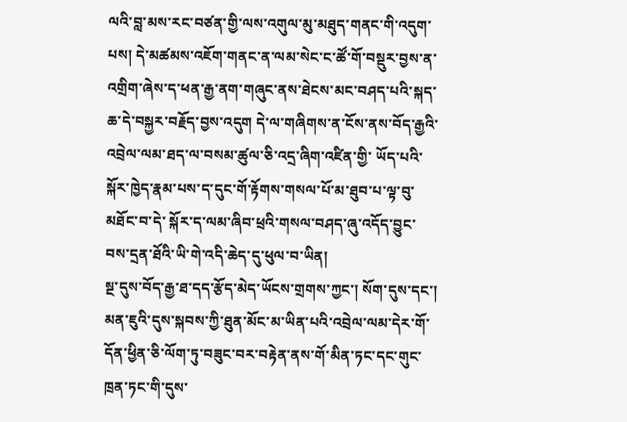ལའི་བླ་མས་རང་བཙན་གྱི་ལས་འགུལ་མུ་མཐུད་གནང་གི་འདུག་པས། དེ་མཚམས་འཇོག་གནང་ན་ལམ་སེང་ང་ཚོ་གོ་བསྡུར་བྱས་ན་འགྲིག་ཞེས་ད་ཕན་རྒྱ་ནག་གཞུང་ནས་ཐེངས་མང་བཤད་པའི་སྐད་ཆ་དེ་བསྐྱར་བརྗོད་བྱས་འདུག དེ་ལ་གཞིགས་ན་ངོས་ནས་བོད་རྒྱའི་འབྲེལ་ལམ་ཐད་ལ་བསམ་ཚུལ་ཅི་འདྲ་ཞིག་འཛིན་གྱི་ ཡོད་པའི་སྐོར་ཁྱེད་རྣམ་པས་ད་དུང་གོ་རྟོགས་གསལ་པོ་མ་ཐུབ་པ་ལྟ་བུ་མཐོང་བ་དེ་ སྐོར་ད་ལམ་ཞིབ་ཕྲའི་གསལ་བཤད་ཞུ་འདོད་བྱུང་བས་དྲན་ཐོའི་ཡི་གེ་འདི་ཆེད་དུ་ཕུལ་བ་ཡིན།
སྔ་དུས་བོད་རྒྱ་ཐ་དད་རྩོད་མེད་ཡོངས་གྲགས་ཀྱང་། སོག་དུས་དང་། མན་ཇུའི་དུས་སྐབས་ཀྱི་ཐུན་མོང་མ་ཡིན་པའི་འབྲེལ་ལམ་དེར་གོ་དོན་ཕྱིན་ཅི་ལོག་ཏུ་བཟུང་བར་བརྟེན་ནས་གོ་མིན་ཏང་དང་གུང་ཁྲན་ཏང་གི་དུས་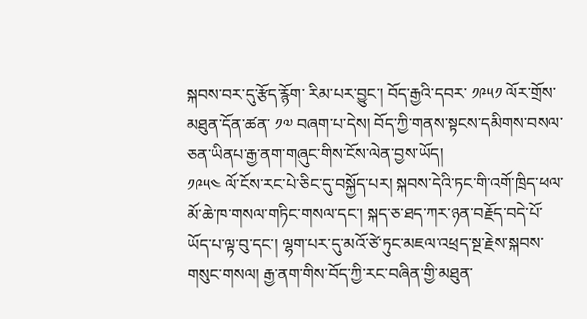སྐབས་བར་དུ་རྩོད་རྙོག་ རིམ་པར་བྱུང་། བོད་རྒྱའི་དབར་ ༡༩༥༡ ལོར་གྲོས་མཐུན་དོན་ཚན་ ༡༧ བཞག་པ་དེས། བོད་ཀྱི་གནས་སྟངས་དམིགས་བསལ་ཅན་ཡིནཔ་རྒྱ་ནག་གཞུང་གིས་ངོས་ལེན་བྱས་ཡོད།
༡༩༥༤ ལོ་ངོས་རང་པེ་ཅིང་དུ་བསྐྱོད་པར། སྐབས་དེའི་ཏང་གི་འགོ་ཁྲིད་ཕལ་མོ་ཆེ་ཁ་གསལ་གཏིང་གསལ་དང་། སྐད་ཅ་ཐད་ཀར་ཉན་བརྗོད་བདེ་པོ་ཡོད་པ་ལྟ་བུ་དང་། ལྷག་པར་དུ་མའོ་ཙེ་ཏུང་མཇལ་འཕྲད་སྔ་རྗེས་སྐབས་གསུང་གསལ། རྒྱ་ནག་གིས་བོད་ཀྱི་རང་བཞིན་གྱི་མཐུན་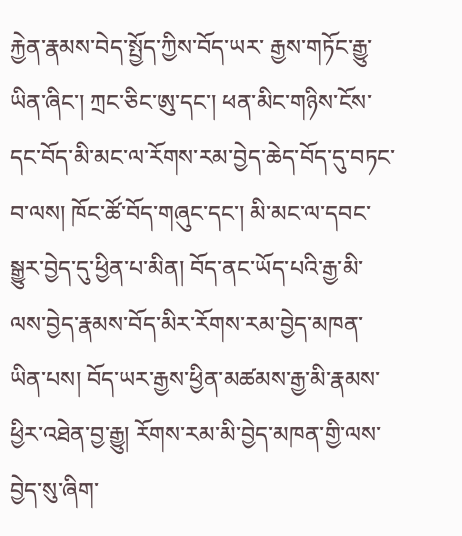རྐྱེན་རྣམས་བེད་སྤྱོད་ཀྱིས་བོད་ཡར་ རྒྱས་གཏོང་རྒྱུ་ཡིན་ཞིང་། ཀྲང་ཅིང་ཨུ་དང་། ཕན་མིང་གཉིས་ངོས་དང་བོད་མི་མང་ལ་རོགས་རམ་བྱེད་ཆེད་བོད་དུ་བཏང་བ་ལས། ཁོང་ཚོ་བོད་གཞུང་དང་། མི་མང་ལ་དབང་སྒྱུར་བྱེད་དུ་ཕྱིན་པ་མིན། བོད་ནང་ཡོད་པའི་རྒྱ་མི་ལས་བྱེད་རྣམས་བོད་མིར་རོགས་རམ་བྱེད་མཁན་ཡིན་པས། བོད་ཡར་རྒྱས་ཕྱིན་མཚམས་རྒྱ་མི་རྣམས་ཕྱིར་འཐེན་བྱ་རྒྱུ། རོགས་རམ་མི་བྱེད་མཁན་གྱི་ལས་བྱེད་སུ་ཞིག་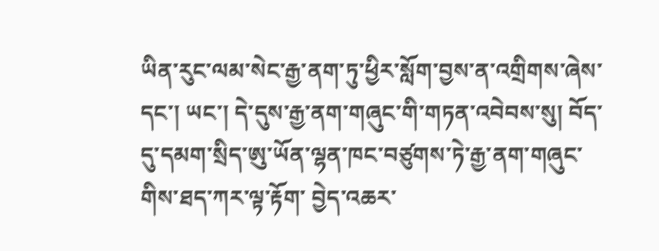ཡིན་རུང་ལམ་སེང་རྒྱ་ནག་ཏུ་ཕྱིར་སློག་བྱས་ན་འགྲིགས་ཞེས་དང་། ཡང་། དེ་དུས་རྒྱ་ནག་གཞུང་གི་གཏན་འབེབས་སུ། བོད་དུ་དམག་སྲིད་ཨུ་ཡོན་ལྷན་ཁང་བཙུགས་ཏེ་རྒྱ་ནག་གཞུང་གིས་ཐད་ཀར་ལྟ་རྟོག་ བྱེད་འཆར་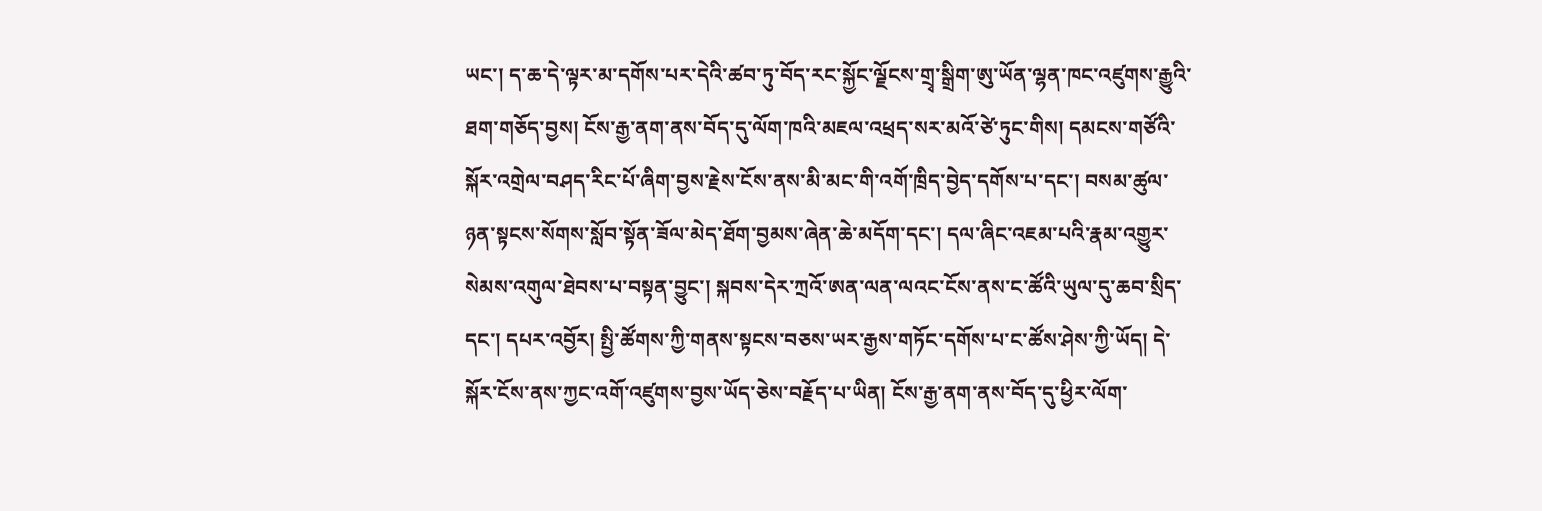ཡང་། ད་ཆ་དེ་ལྟར་མ་དགོས་པར་དེའི་ཚབ་ཏུ་བོད་རང་སྐྱོང་ལྗོངས་གྲྭ་སྒྲིག་ཨུ་ཡོན་ལྷན་ཁང་འཛུགས་རྒྱུའི་ཐག་གཅོད་བྱས། ངོས་རྒྱ་ནག་ནས་བོད་དུ་ལོག་ཁའི་མཇལ་འཕྲད་སར་མའོ་ཙེ་ཏུང་གིས། དམངས་གཙོའི་སྐོར་འགྲེལ་བཤད་རིང་པོ་ཞིག་བྱས་རྗེས་ངོས་ནས་མི་མང་གི་འགོ་ཁྲིད་བྱེད་དགོས་པ་དང་། བསམ་ཚུལ་ཉན་སྟངས་སོགས་སློབ་སྟོན་ཟོལ་མེད་ཐོག་བྱམས་ཞེན་ཆེ་མདོག་དང་། དལ་ཞིང་འཇམ་པའི་རྣམ་འགྱུར་སེམས་འགུལ་ཐེབས་པ་བསྟན་བྱུང་། སྐབས་དེར་ཀྲའོ་ཨན་ལན་ལའང་ངོས་ནས་ང་ཚོའི་ཡུལ་དུ་ཆབ་སྲིད་དང་། དཔར་འབྱོར། སྤྱི་ཚོགས་ཀྱི་གནས་སྟངས་བཅས་ཡར་རྒྱས་གཏོང་དགོས་པ་ང་ཚོས་ཤེས་ཀྱི་ཡོད། དེ་སྐོར་ངོས་ནས་ཀྱང་འགོ་འཛུགས་བྱས་ཡོད་ཅེས་བརྗོད་པ་ཡིན། ངོས་རྒྱ་ནག་ནས་བོད་དུ་ཕྱིར་ལོག་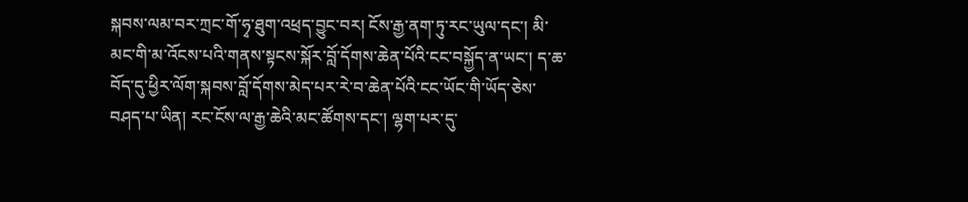སྐབས་ལམ་བར་ཀྲང་གོ་ཧྭ་ཐུག་འཕྲད་བྱུང་བར། ངོས་རྒྱ་ནག་ཏུ་རང་ཡུལ་དང་། མི་མང་གི་མ་འོངས་པའི་གནས་སྟངས་སྐོར་བློ་དོགས་ཆེན་པོའི་ངང་བསྐྱོད་ན་ཡང་། ད་ཆ་བོད་དུ་ཕྱིར་ལོག་སྐབས་བློ་དོགས་མེད་པར་རེ་བ་ཆེན་པོའི་ངང་ཡོང་གི་ཡོད་ཅེས་བཤད་པ་ཡིན། རང་ངོས་ལ་རྒྱ་ཆེའི་མང་ཚོགས་དང་། ལྷག་པར་དུ་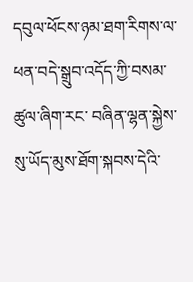དབུལ་ཕོངས་ཉམ་ཐག་རིགས་ལ་ཕན་བདེ་སྒྲུབ་འདོད་ཀྱི་བསམ་ཚུལ་ཞིག་རང་ བཞིན་ལྷན་སྐྱེས་སུ་ཡོད་མུས་ཐོག་སྐབས་དེའི་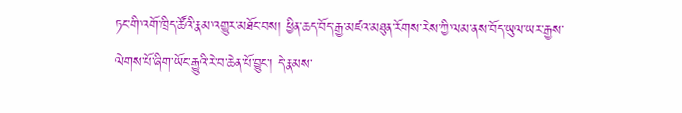ཏང་གི་འགོ་ཁྲིད་ཚོའི་རྣམ་འགྱུར་མཐོང་བས། ཕྱིན་ཆད་བོད་རྒྱ་མཛའ་མཐུན་རོགས་རེས་ཀྱི་ལམ་ནས་བོད་ཡུལ་ཡར་རྒྱས་ལེགས་པོ་ཞིག་ཡོང་རྒྱུའི་རེ་བ་ཆེན་པོ་བྱུང་། དེ་རྣམས་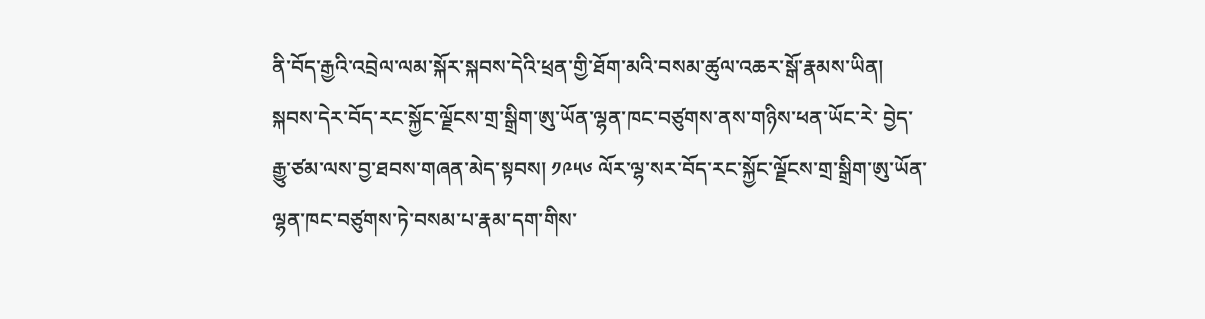ནི་བོད་རྒྱའི་འབྲེལ་ལམ་སྐོར་སྐབས་དེའི་ཕྲན་གྱི་ཐོག་མའི་བསམ་ཚུལ་འཆར་སྒོ་རྣམས་ཡིན།
སྐབས་དེར་བོད་རང་སྐྱོང་ལྗོངས་གྲ་སྒྲིག་ཨུ་ཡོན་ལྷན་ཁང་བཙུགས་ནས་གཉིས་ཕན་ཡོང་རེ་ བྱེད་རྒྱུ་ཙམ་ལས་བྱ་ཐབས་གཞན་མེད་སྟབས། ༡༩༥༦ ལོར་ལྷ་སར་བོད་རང་སྐྱོང་ལྗོངས་གྲ་སྒྲིག་ཨུ་ཡོན་ལྷན་ཁང་བཙུགས་ཏེ་བསམ་པ་རྣམ་དག་གིས་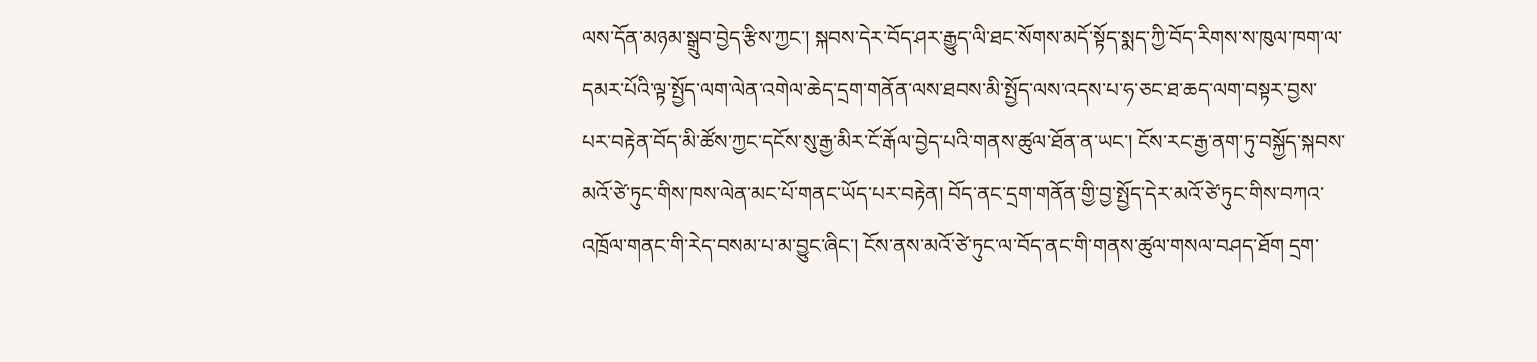ལས་དོན་མཉམ་སྒྲུབ་བྱེད་རྩིས་ཀྱང་། སྐབས་དེར་བོད་ཤར་རྒྱུད་ལི་ཐང་སོགས་མདོ་སྟོད་སྨད་ཀྱི་བོད་རིགས་ས་ཁུལ་ཁག་ལ་དམར་པོའི་ལྟ་སྤྱོད་ལག་ལེན་འགེལ་ཆེད་དྲག་གནོན་ལས་ཐབས་མི་སྤྱོད་ལས་འདས་པ་ཧ་ཅང་ཐ་ཆད་ལག་བསྟར་བྱས་པར་བརྟེན་བོད་མི་ཚོས་ཀྱང་དངོས་སུ་རྒྱ་མིར་ངོ་རྒོལ་བྱེད་པའི་གནས་ཚུལ་ཐོན་ན་ཡང་། ངོས་རང་རྒྱ་ནག་ཏུ་བསྐྱོད་སྐབས་མའོ་ཙེ་ཏུང་གིས་ཁས་ལེན་མང་པོ་གནང་ཡོད་པར་བརྟེན། བོད་ནང་དྲག་གནོན་གྱི་བྱ་སྤྱོད་དེར་མའོ་ཙེ་ཏུང་གིས་བཀའ་འཁྲོལ་གནང་གི་རེད་བསམ་པ་མ་བྱུང་ཞིང་། ངོས་ནས་མའོ་ཙེ་ཏུང་ལ་བོད་ནང་གི་གནས་ཚུལ་གསལ་བཤད་ཐོག དྲག་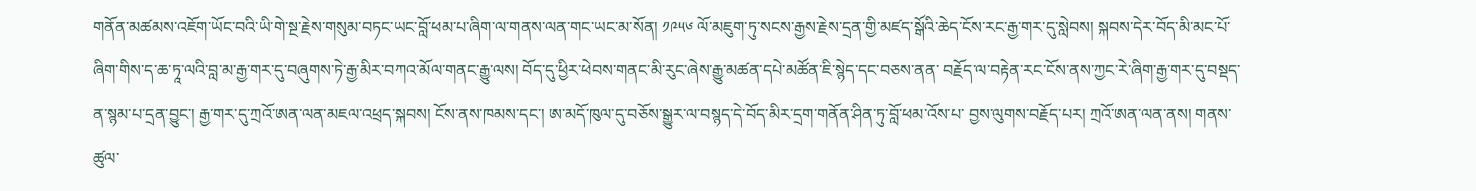གནོན་མཚམས་འཇོག་ཡོང་བའི་ཡི་གེ་སྔ་རྗེས་གསུམ་བཏང་ཡང་བློ་ཕམ་པ་ཞིག་ལ་གནས་ལན་གང་ཡང་མ་སོན། ༡༩༥༦ ལོ་མཇུག་ཏུ་སངས་རྒྱས་རྗེས་དྲན་གྱི་མཛད་སྒོའི་ཆེད་ངོས་རང་རྒྱ་གར་དུ་སླེབས། སྐབས་དེར་བོད་མི་མང་པོ་ཞིག་གིས་ད་ཆ་ཏཱ་ལའི་བླ་མ་རྒྱ་གར་དུ་བཞུགས་ཏེ་རྒྱ་མིར་བཀའ་མོལ་གནང་རྒྱུ་ལས། བོད་དུ་ཕྱིར་ཕེབས་གནང་མི་རུང་ཞེས་རྒྱུ་མཚན་དཔེ་མཚོན་ཇི་སྙེད་དང་བཅས་ནན་ བརྗོད་ལ་བརྟེན་རང་ངོས་ནས་ཀྱང་རེ་ཞིག་རྒྱ་གར་དུ་བསྡད་ན་སྙམ་པ་དྲན་བྱུང་། རྒྱ་གར་དུ་ཀྲའོ་ཨན་ལན་མཇལ་འཕྲད་སྐབས། ངོས་ནས་ཁམས་དང་། ཨ་མདོ་ཁུལ་དུ་བཅོས་སྒྱུར་ལ་བསྙད་དེ་བོད་མིར་དྲག་གནོན་ཤིན་ཏུ་བློ་ཕམ་འོས་པ་ བྱས་ལུགས་བརྗོད་པར། ཀྲའོ་ཨན་ལན་ནས། གནས་ཚུལ་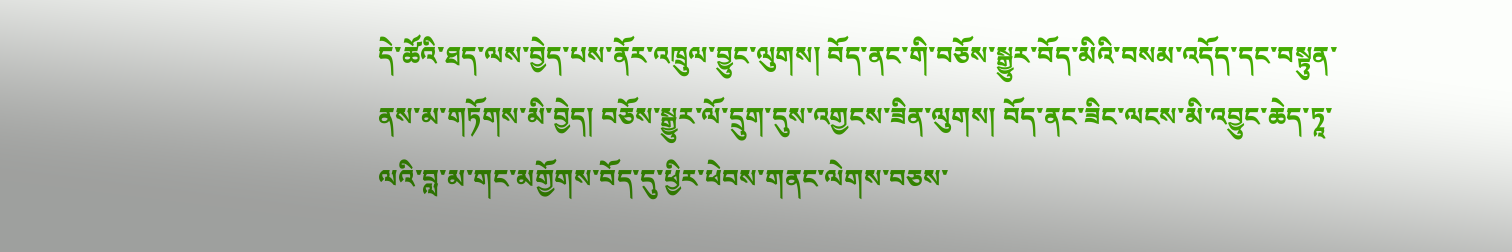དེ་ཚོའི་ཐད་ལས་བྱེད་པས་ནོར་འཁྲུལ་བྱུང་ལུགས། བོད་ནང་གི་བཅོས་སྒྱུར་བོད་མིའི་བསམ་འདོད་དང་བསྟུན་ནས་མ་གཏོགས་མི་བྱེད། བཅོས་སྒྱུར་ལོ་དྲུག་དུས་འགྱངས་ཟིན་ལུགས། བོད་ནང་ཟིང་ལངས་མི་འབྱུང་ཆེད་ཏཱ་ལའི་བླ་མ་གང་མགྱོགས་བོད་དུ་ཕྱིར་ཕེབས་གནང་ལེགས་བཅས་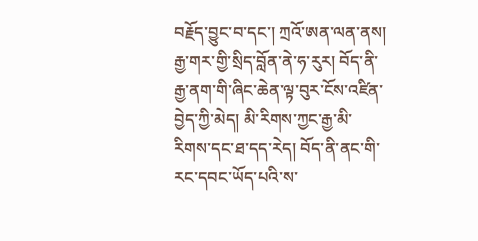བརྗོད་བྱུང་བ་དང་། ཀྲའོ་ཨན་ལན་ནས། རྒྱ་གར་གྱི་སྲིད་བློན་ནེ་ཧ་རུར། བོད་ནི་རྒྱ་ནག་གི་ཞིང་ཆེན་ལྟ་བུར་ངོས་འཛིན་བྱེད་ཀྱི་མེད། མི་རིགས་ཀྱང་རྒྱ་མི་རིགས་དང་ཐ་དད་རེད། བོད་ནི་ནང་གི་རང་དབང་ཡོད་པའི་ས་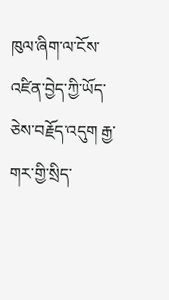ཁུལ་ཞིག་ལ་ངོས་འཛིན་བྱེད་ཀྱི་ཡོད་ཅེས་བརྗོད་འདུག རྒྱ་གར་གྱི་སྲིད་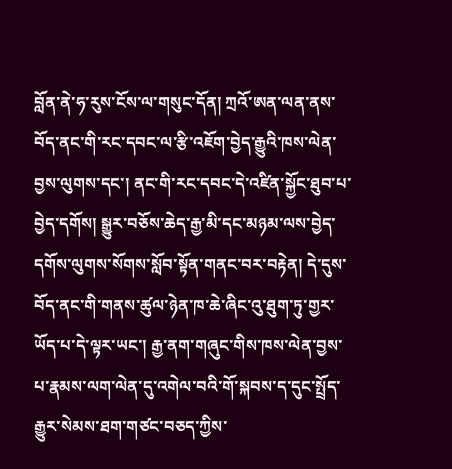བློན་ནེ་ཧ་རུས་ངོས་ལ་གསུང་དོན། ཀྲའོ་ཨན་ལན་ནས་བོད་ནང་གི་རང་དབང་ལ་རྩི་འཇོག་བྱེད་རྒྱུའི་ཁས་ལེན་བྱས་ལུགས་དང་། ནང་གི་རང་དབང་དེ་འཛིན་སྐྱོང་ཐུབ་པ་བྱེད་དགོས། སྒྱུར་བཅོས་ཆེད་རྒྱ་མི་དང་མཉམ་ལས་བྱེད་དགོས་ལུགས་སོགས་སློབ་སྟོན་གནང་བར་བརྟེན། དེ་དུས་བོད་ནང་གི་གནས་ཚུལ་ཉེན་ཁ་ཆེ་ཞིང་འུ་ཐུག་ཏུ་གྱར་ཡོད་པ་དེ་ལྟར་ཡང་། རྒྱ་ནག་གཞུང་གིས་ཁས་ལེན་བྱས་པ་རྣམས་ལག་ལེན་དུ་འགེལ་བའི་གོ་སྐབས་ད་དུང་སྤྲོད་རྒྱུར་སེམས་ཐག་གཙང་བཅད་ཀྱིས་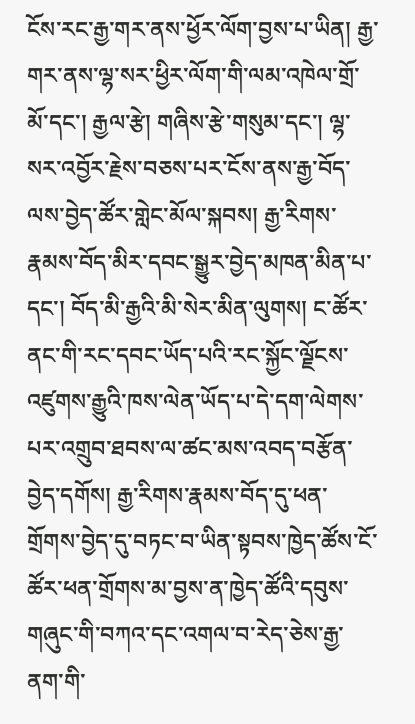ངོས་རང་རྒྱ་གར་ནས་ཕྱོར་ལོག་བྱས་པ་ཡིན། རྒྱ་གར་ནས་ལྷ་སར་ཕྱིར་ལོག་གི་ལམ་འཁེལ་གྲོ་མོ་དང་། རྒྱལ་རྩེ། གཞིས་རྩེ་གསུམ་དང་། ལྷ་སར་འབྱོར་རྗེས་བཅས་པར་ངོས་ནས་རྒྱ་བོད་ལས་བྱེད་ཚོར་གླེང་མོལ་སྐབས། རྒྱ་རིགས་རྣམས་བོད་མིར་དབང་སྒྱུར་བྱེད་མཁན་མིན་པ་དང་། བོད་མི་རྒྱའི་མི་སེར་མིན་ལུགས། ང་ཚོར་ནང་གི་རང་དབང་ཡོད་པའི་རང་སྐྱོང་ལྗོངས་འཛུགས་རྒྱུའི་ཁས་ལེན་ཡོད་པ་དེ་དག་ལེགས་པར་འགྲུབ་ཐབས་ལ་ཚང་མས་འབད་བརྩོན་བྱེད་དགོས། རྒྱ་རིགས་རྣམས་བོད་དུ་ཕན་གྲོགས་བྱེད་དུ་བཏང་བ་ཡིན་སྟབས་ཁྱེད་ཚོས་ངོ་ཚོར་ཕན་གྲོགས་མ་བྱས་ན་ཁྱེད་ཚོའི་དབུས་གཞུང་གི་བཀའ་དང་འགལ་བ་རེད་ཅེས་རྒྱ་ནག་གི་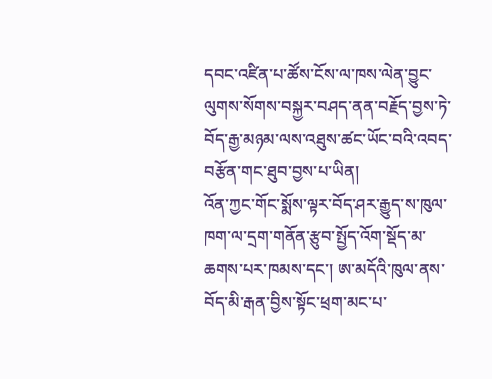དབང་འཛིན་པ་ཚོས་ངོས་ལ་ཁས་ལེན་བྱུང་ལུགས་སོགས་བསྐྱར་བཤད་ནན་བརྗོད་བྱས་ཏེ་བོད་རྒྱ་མཉམ་ལས་འཐུས་ཚང་ཡོང་བའི་འབད་བརྩོན་གང་ཐུབ་བྱས་པ་ཡིན།
འོན་ཀྱང་གོང་སྨོས་ལྟར་བོད་ཤར་རྒྱུད་ས་ཁུལ་ཁག་ལ་དྲག་གནོན་རྩུབ་སྤྱོད་འོག་སྡོད་མ་ཆགས་པར་ཁམས་དང་། ཨ་མདོའི་ཁུལ་ནས་བོད་མི་རྒན་བྱིས་སྟོང་ཕྲག་མང་པ་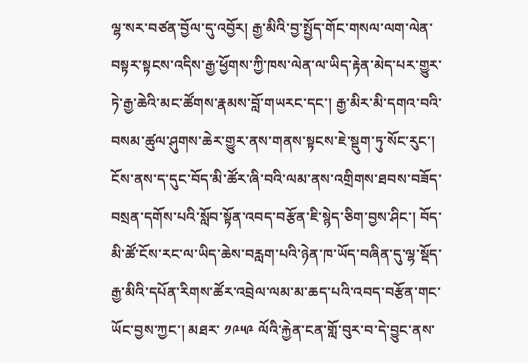ལྷ་སར་བཙན་བྱོལ་དུ་འབྱོར། རྒྱ་མིའི་བྱ་སྤྱོད་གོང་གསལ་ལག་ལེན་བསྟར་སྟངས་འདིས་རྒྱ་ཕྱོགས་ཀྱི་ཁས་ལེན་ལ་ཡིད་རྟེན་མེད་པར་གྱུར་ཏེ་རྒྱ་ཆེའི་མང་ཚོགས་རྣམས་བློ་གཡརང་དང་། རྒྱ་མིར་མི་དགའ་བའི་བསམ་ཚུལ་ཤུགས་ཆེར་གྱུར་ནས་གནས་སྟངས་ཇེ་སྡུག་ཏུ་སོང་རུང་། ངོས་ནས་ད་དུང་བོད་མི་ཚོར་ཞི་བའི་ལམ་ནས་འགྲིགས་ཐབས་བཟོད་བསྲན་དགོས་པའི་སློབ་སྟོན་འབད་བརྩོན་ཇི་སྙེད་ཅིག་བྱས་ཤིང་། བོད་མི་ཚོ་ངོས་རང་ལ་ཡིད་ཆེས་བརླག་པའི་ཉེན་ཁ་ཡོད་བཞིན་དུ་ལྷ་སྡོད་རྒྱ་མིའི་དཔོན་རིགས་ཚོར་འབྲེལ་ལམ་མ་ཆད་པའི་འབད་བརྩོན་གང་ཡོང་བྱས་ཀྱང་། མཐར་ ༡༩༥༩ ལོའི་རྐྱེན་ངན་གློ་བུར་བ་དེ་བྱུང་ནས་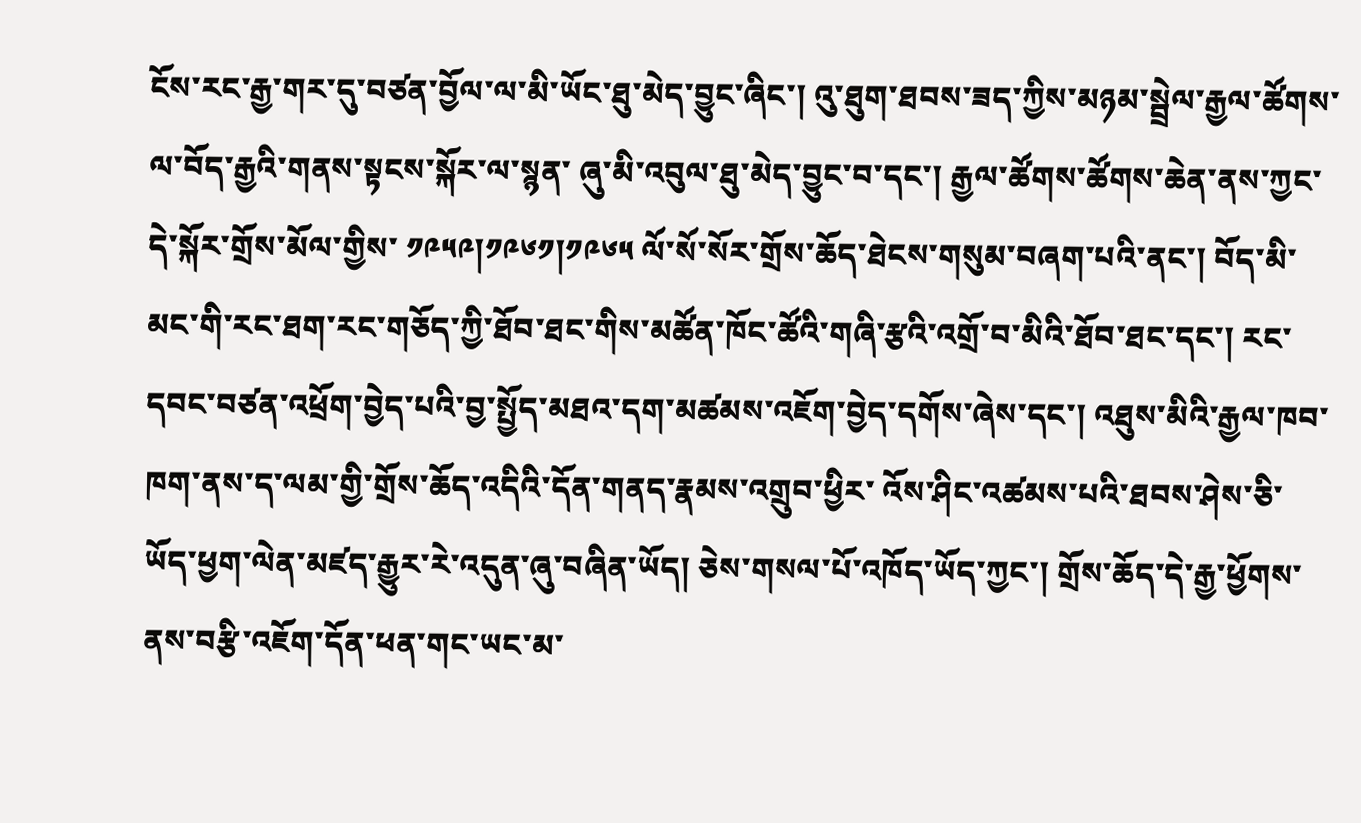ངོས་རང་རྒྱ་གར་དུ་བཙན་བྱོལ་ལ་མི་ཡོང་ཐུ་མེད་བྱུང་ཞིང་། འུ་ཐུག་ཐབས་ཟད་ཀྱིས་མཉམ་སྦྲེལ་རྒྱལ་ཚོགས་ལ་བོད་རྒྱའི་གནས་སྟངས་སྐོར་ལ་སྙན་ ཞུ་མི་འབུལ་ཐུ་མེད་བྱུང་བ་དང་། རྒྱལ་ཚོགས་ཚོགས་ཆེན་ནས་ཀྱང་དེ་སྐོར་གྲོས་མོལ་གྱིས་ ༡༩༥༩།༡༩༦༡།༡༩༦༥ ལོ་སོ་སོར་གྲོས་ཆོད་ཐེངས་གསུམ་བཞག་པའི་ནང་། བོད་མི་མང་གི་རང་ཐག་རང་གཅོད་ཀྱི་ཐོབ་ཐང་གིས་མཚོན་ཁོང་ཚོའི་གཞི་རྩའི་འགྲོ་བ་མིའི་ཐོབ་ཐང་དང་། རང་དབང་བཙན་འཕྲོག་བྱེད་པའི་བྱ་སྤྱོད་མཐའ་དག་མཚམས་འཇོག་བྱེད་དགོས་ཞེས་དང་། འཐུས་མིའི་རྒྱལ་ཁབ་ཁག་ནས་ད་ལམ་གྱི་གྲོས་ཆོད་འདིའི་དོན་གནད་རྣམས་འགྲུབ་ཕྱིར་ འོས་ཤིང་འཚམས་པའི་ཐབས་ཤེས་ཅི་ཡོད་ཕྱག་ལེན་མཛད་རྒྱུར་རེ་འདུན་ཞུ་བཞིན་ཡོད། ཅེས་གསལ་པོ་འཁོད་ཡོད་ཀྱང་། གྲོས་ཆོད་དེ་རྒྱ་ཕྱོགས་ནས་བརྩི་འཇོག་དོན་ཕན་གང་ཡང་མ་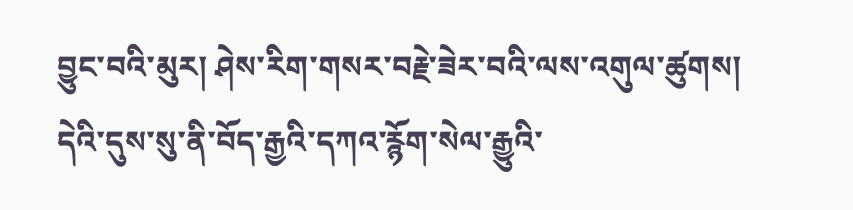བྱུང་བའི་མུར། ཤེས་རིག་གསར་བརྗེ་ཟེར་བའི་ལས་འགུལ་ཚུགས། དེའི་དུས་སུ་ནི་བོད་རྒྱའི་དཀའ་རྙོག་སེལ་རྒྱུའི་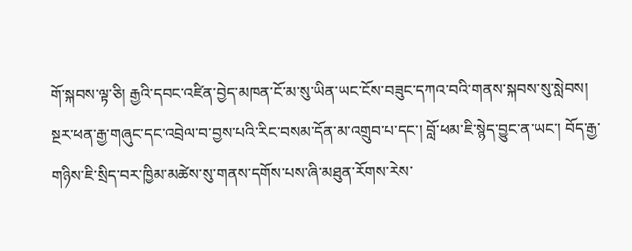གོ་སྐབས་ལྟ་ཅི། རྒྱའི་དབང་འཛིན་བྱེད་མཁན་ངོ་མ་སུ་ཡིན་ཡང་ངོས་བཟུང་དཀའ་བའི་གནས་སྐབས་སུ་སླེབས།
སྔར་ཕན་རྒྱ་གཞུང་དང་འབྲེལ་བ་བྱས་པའི་རིང་བསམ་དོན་མ་འགྲུབ་པ་དང་། བློ་ཕམ་ཇི་སྙེད་བྱུང་ན་ཡང་། བོད་རྒྱ་གཉིས་ཇི་སྲིད་བར་ཁྱིམ་མཚེས་སུ་གནས་དགོས་པས་ཞི་མཐུན་རོགས་རེས་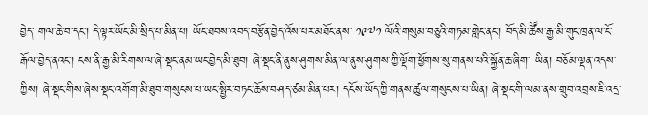བྱེད་ གལ་ཆེ་བ་དང་། དེ་ལྟར་ཡོང་མི་སྲིད་པ་མིན་པ། ཡོང་ཐབས་འབད་བརྩོན་བྱེད་འོས་པར་མཐོང་ནས་ ༡༩༧༡ ལོའི་གསུམ་བཅུའི་གཏམ་གླེང་ནང་། བོད་མི་ཚཽས་རྒྱ་མི་གུང་ཁྲན་ལ་ངོ་རྒོལ་བྱེད་ནའང་། ངས་ནི་རྒྱ་མི་རིགས་ལ་ཞེ་སྡང་ནམ་ཡང་བྱེད་མི་ཐུབ། ཞེ་སྡང་ནི་ནུས་ཤུགས་མིན་ལ་ནུས་ཤུགས་ཀྱི་ལྡོག་ཕྱོགས་སུ་གནས་པའི་སྐྱོན་ཆ་ཞིག་ ཡིན། བཅོམ་ལྡན་འདས་ཀྱིས། ཞེ་སྡང་གིས་ཞེས་སྡང་འགོག་མི་ཐུབ་གསུངས་པ་ཡང་སྤྱིར་བཏང་ཆོས་བཤད་ཙམ་མིན་པར། དངོས་ཡོད་ཀྱི་གནས་ཚུལ་གསུངས་པ་ཡིན། ཞེ་སྡང་གི་ལམ་ནས་གྲུབ་འབྲས་ཇི་འདྲ་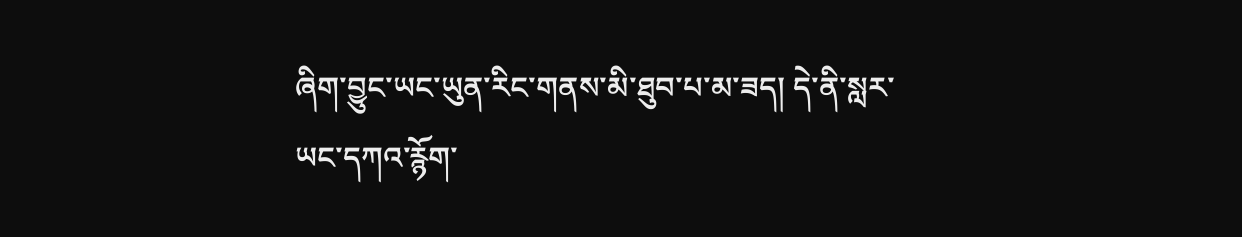ཞིག་བྱུང་ཡང་ཡུན་རིང་གནས་མི་ཐུབ་པ་མ་ཟད། དེ་ནི་སླར་ཡང་དཀའ་རྙོག་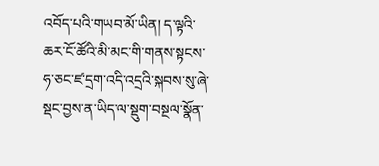འབོད་པའི་གཡབ་མོ་ཡིན། ད་ལྟའི་ཆར་ངོ་ཚོའི་མི་མང་གི་གནས་སྟངས་ཧ་ཅང་ཛ་དྲག་འདི་འདྲའི་སྐབས་སུ་ཞེ་སྡང་བྱས་ན་ཡིད་ལ་སྡུག་བསྔལ་སྣོན་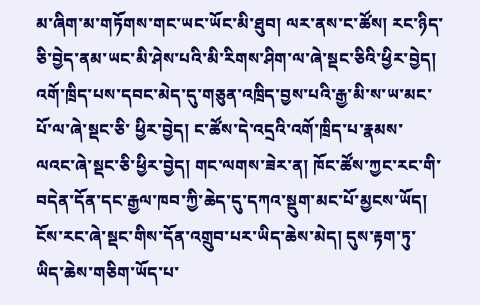མ་ཞིག་མ་གཏོགས་གང་ཡང་ཡོང་མི་ཐུབ། ལར་ནས་ང་ཚོས། རང་ཉིད་ཅི་བྱེད་ནམ་ཡང་མི་ཤེས་པའི་མི་རིགས་ཤིག་ལ་ཞེ་སྡང་ཅིའི་ཕྱིར་བྱེད། འགོ་ཁྲིད་པས་དབང་མེད་དུ་གཅུན་འཁྲིད་བྱས་པའི་རྒྱ་མི་ས་ཡ་མང་པོ་ལ་ཞེ་སྡང་ཅི་ ཕྱིར་བྱེད། ང་ཚོས་དེ་འདྲའི་འགོ་ཁྲིད་པ་རྣམས་ལའང་ཞེ་སྡང་ཅི་ཕྱིར་བྱེད། གང་ལགས་ཟེར་ན། ཁོང་ཚོས་ཀྱང་རང་གི་བདེན་དོན་དང་རྒྱལ་ཁབ་ཀྱི་ཆེད་དུ་དཀའ་སྡུག་མང་པོ་མྱངས་ཡོད། ངོས་རང་ཞེ་སྡང་གིས་དོན་འགྲུབ་པར་ཡིད་ཆེས་མེད། དུས་རྟག་ཏུ་ཡིད་ཆེས་གཅིག་ཡོད་པ་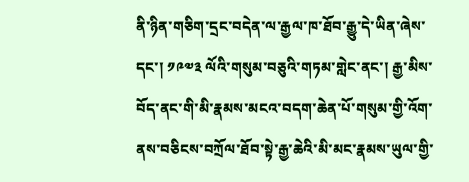ནི་ཉིན་གཅིག་དྲང་བདེན་ལ་རྒྱལ་ཁ་ཐོབ་རྒྱུ་དེ་ཡིན་ཞེས་དང་། ༡༩༧༣ ལོའི་གསུམ་བཅུའི་གཏམ་གླེང་ནང་། རྒྱ་མིས་བོད་ནང་གི་མི་རྣམས་མངའ་བདག་ཆེན་པོ་གསུམ་གྱི་འོག་ནས་བཅིངས་བཀྲོལ་ཐོབ་སྟེ་རྒྱ་ཆེའི་མི་མང་རྣམས་ཡུལ་གྱི་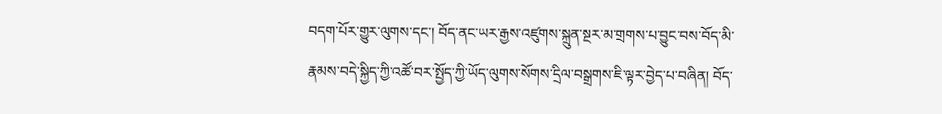བདག་པོར་གྱུར་ལུགས་དང་། བོད་ནང་ཡར་རྒྱས་འཛུགས་སྐྲུན་སྔར་མ་གྲགས་པ་བྱུང་བས་བོད་མི་རྣམས་བདེ་སྐྱིད་ཀྱི་འཚོ་བར་སྤྱོད་ཀྱི་ཡོད་ལུགས་སོགས་དྲིལ་བསྒྲགས་ཇི་ལྟར་བྱེད་པ་བཞིན། བོད་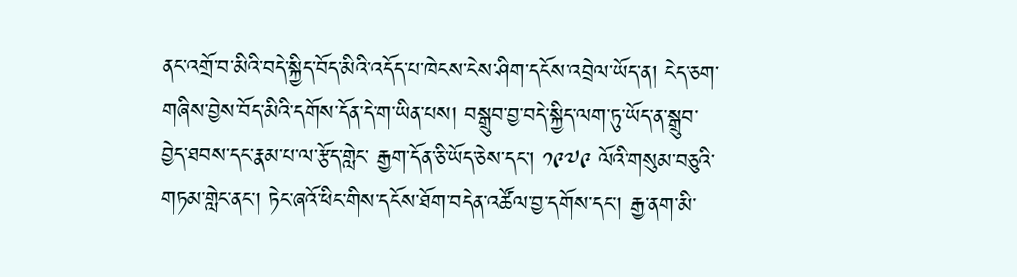ནང་འགྲོ་བ་མིའི་བདེ་སྐྱིད་བོད་མིའི་འདོད་པ་ཁེངས་ངེས་ཤིག་དངོས་འབྲེལ་ཡོད་ན། ངེད་ཅག་གཞིས་བྱེས་བོད་མིའི་དགོས་དོན་དེ་ག་ཡིན་པས། བསྒྲུབ་བྱ་བདེ་སྐྱིད་ལག་ཏུ་ཡོད་ན་སྒྲུབ་བྱེད་ཐབས་དང་རྣམ་པ་ལ་རྩོད་གླེང་ རྒྱག་དོན་ཅི་ཡོད་ཅེས་དང་། ༡༩༧༩ ལོའི་གསུམ་བཅུའི་གཏམ་གླེང་ནང་། ཏེང་ཞའོ་ཕིང་གིས་དངོས་ཐོག་བདེན་འཚོལ་བྱ་དགོས་དང་། རྒྱ་ནག་མི་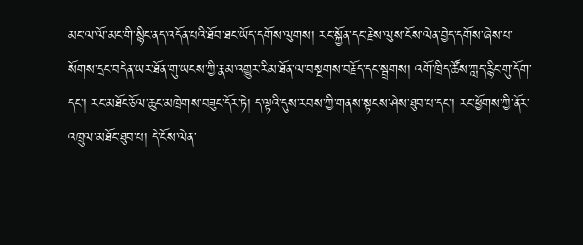མང་ལ་ལོ་མང་གི་སྙིང་ནད་འདོན་པའི་ཐོབ་ཐང་ཡོད་དགོས་ལུགས། རང་སྐྱོན་དང་རྗེས་ལུས་ངོས་ལེན་བྱེད་དགོས་ཞེས་པ་སོགས་དྲང་བདེན་ཡར་ཐོན་གུ་ཡངས་ཀྱི་རྣམ་འགྱུར་རིམ་ཐོན་ལ་བསྔགས་བརྗོད་དང་སྦྲགས། འགོ་ཁྲིད་ཚོས་ཀླད་རྙིང་གུ་དོག་དང་། རང་མཐོང་ཅོལ་ཆུང་མཁྲེགས་བཟུང་དོར་ཏེ། ད་ལྟའི་དུས་རབས་ཀྱི་གནས་སྟངས་ཤེས་ཐུབ་པ་དང་། རང་ཕྱོགས་ཀྱི་ནོར་འཁྲུལ་མཐོང་ཐུབ་པ། དེ་ངོས་ལེན་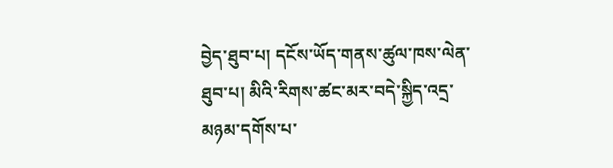བྱེད་ཐུབ་པ། དངོས་ཡོད་གནས་ཚུལ་ཁས་ལེན་ཐུབ་པ། མིའི་རིགས་ཚང་མར་བདེ་སྐྱིད་འདྲ་མཉམ་དགོས་པ་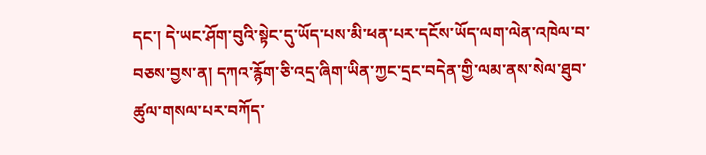དང་། དེ་ཡང་ཤོག་བུའི་སྟེང་དུ་ཡོད་པས་མི་ཕན་པར་དངོས་ཡོད་ལག་ལེན་འཁེལ་བ་བཅས་བྱས་ན། དཀའ་རྙོག་ཅི་འདྲ་ཞིག་ཡིན་ཀྱང་དྲང་བདེན་གྱི་ལམ་ནས་སེལ་ཐུབ་ཚུལ་གསལ་པར་བཀོད་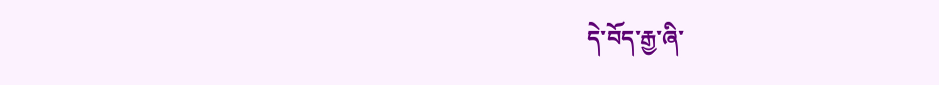དེ་བོད་རྒྱ་ཞི་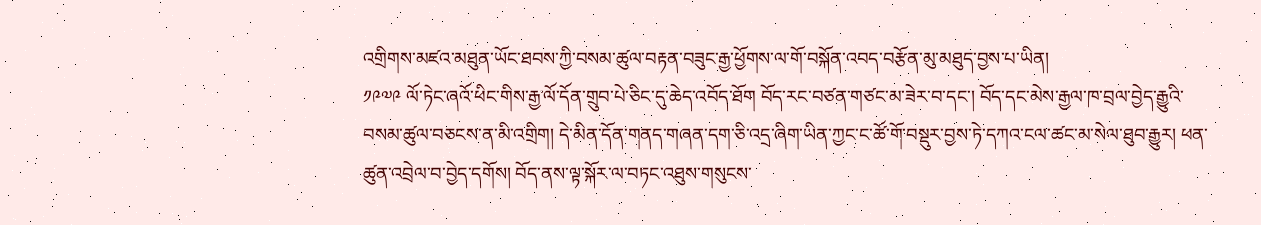འགྲིགས་མཛའ་མཐུན་ཡོང་ཐབས་ཀྱི་བསམ་ཚུལ་བརྟན་བཟུང་རྒྱ་ཕྱོགས་ལ་གོ་བསྐོན་འབད་བརྩོན་མུ་མཐུད་བྱས་པ་ཡིན།
༡༩༧༩ ལོ་ཏེང་ཞའོ་ཕིང་གིས་རྒྱ་ལོ་དོན་གྲུབ་པེ་ཅིང་དུ་ཆེད་འབོད་ཐོག བོད་རང་བཙན་གཙང་མ་ཟེར་བ་དང་། བོད་དང་མེས་རྒྱལ་ཁ་བྲལ་བྱེད་རྒྱུའི་བསམ་ཚུལ་བཅངས་ན་མི་འགྲིག། དེ་མིན་དོན་གནད་གཞན་དག་ཅི་འདྲ་ཞིག་ཡིན་ཀྱང་ང་ཚོ་གོ་བསྡུར་བྱས་ཏེ་དཀའ་ངལ་ཚང་མ་སེལ་ཐུབ་རྒྱུར། ཕན་ཚུན་འབྲེལ་བ་བྱེད་དགོས། བོད་ནས་ལྟ་སྐོར་ལ་བཏང་འཐུས་གསུངས་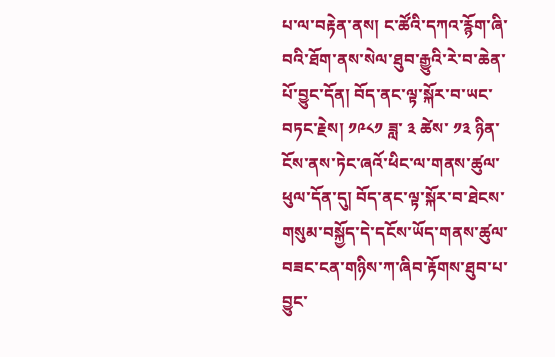པ་ལ་བརྟེན་ནས། ང་ཚོའི་དཀའ་རྙོག་ཞི་བའི་ཐོག་ནས་སེལ་ཐུབ་རྒྱུའི་རེ་བ་ཆེན་པོ་བྱུང་དོན། བོད་ནང་ལྟ་སྐོར་བ་ཡང་བཏང་རྗེས། ༡༩༨༡ ཟླ་ ༣ ཚེས་ ༡༣ ཉིན་ངོས་ནས་ཏེང་ཞའོ་ཕིང་ལ་གནས་ཚུལ་ཕུལ་དོན་དུ། བོད་ནང་ལྟ་སྐོར་བ་ཐེངས་གསུམ་བསྐྱོད་དེ་དངོས་ཡོད་གནས་ཚུལ་བཟང་ངན་གཉིས་ཀ་ཞིབ་རྟོགས་ཐུབ་པ་བྱུང་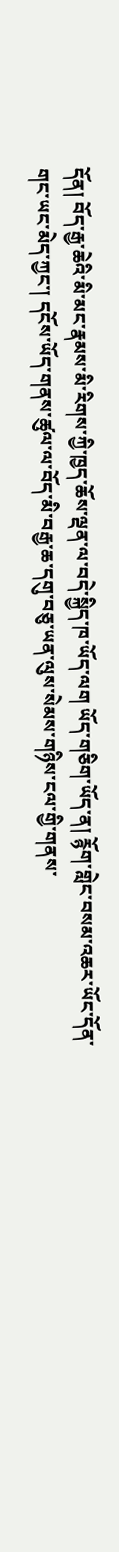དོན། བོད་རྒྱ་ཆེའི་མི་མང་རྣམས་མི་རིགས་ཀྱི་ཁྱད་ཆོས་ལྡན་ལ་བདེ་སྐྱིད་ཁ་ཡོད་ལག ཡོད་གཅིག་ཡོད་ན། རྙོག་གླེང་བསམ་འཆར་ཡོང་དོན་གང་ཡང་མེད་ཀྱང་། དངོས་ཡོད་གནས་ཚུལ་ལ་བོད་མི་བརྒྱ་ཆ་དགུ་བཅུ་ཡན་ལུས་སེམས་གཉིས་ངལ་གྱི་གནས་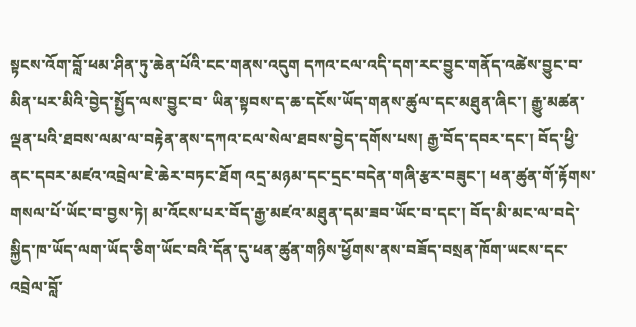སྟངས་འོག་བློ་ཕམ་ཤིན་ཏུ་ཆེན་པོའི་ངང་གནས་འདུག དཀའ་ངལ་འདི་དག་རང་བྱུང་གནོད་འཚེས་བྱུང་བ་མིན་པར་མིའི་བྱེད་སྤྱོད་ལས་བྱུང་བ་ ཡིན་སྟབས་ད་ཆ་དངོས་ཡོད་གནས་ཚུལ་དང་མཐུན་ཞིང་། རྒྱུ་མཚན་ལྡན་པའི་ཐབས་ལམ་ལ་བརྟེན་ནས་དཀའ་ངལ་སེལ་ཐབས་བྱེད་དགོས་པས། རྒྱ་བོད་དབར་དང་། བོད་ཕྱི་ནང་དབར་མཛའ་འབྲེལ་ཇེ་ཆེར་བཏང་ཐོག འདྲ་མཉམ་དང་དྲང་བདེན་གཞི་རྩར་བཟུང་། ཕན་ཚུན་གོ་རྟོགས་གསལ་པོ་ཡོང་བ་བྱས་ཏེ། མ་འོངས་པར་བོད་རྒྱ་མཛའ་མཐུན་དམ་ཟབ་ཡོང་བ་དང་། བོད་མི་མང་ལ་བདེ་སྐྱིད་ཁ་ཡོད་ལག་ཡོད་ཅིག་ཡོང་བའི་དོན་དུ་ཕན་ཚུན་གཉིས་ཕྱོགས་ནས་བཟོད་བསྲན་ཁོག་ཡངས་དང་འབྲེལ་བློ་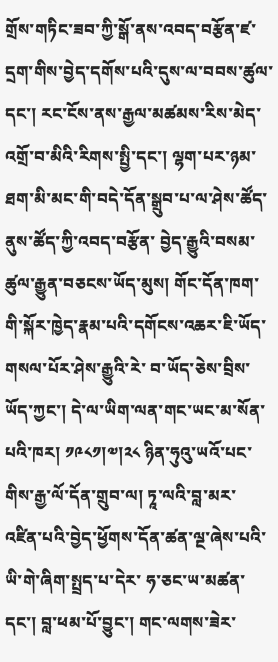གྲོས་གཏིང་ཟབ་ཀྱི་སྒོ་ནས་འབད་བརྩོན་ཛ་དྲག་གིས་བྱེད་དགོས་པའི་དུས་ལ་བབས་ཚུལ་དང་། རང་ངོས་ནས་རྒྱལ་མཚམས་རིས་མེད་འགྲོ་བ་མིའི་རིགས་སྤྱི་དང་། ལྷག་པར་ཉམ་ཐག་མི་མང་གི་བདེ་དོན་སྒྲུབ་པ་ལ་ཤེས་ཚོད་ནུས་ཚོད་ཀྱི་འབད་བརྩོན་ བྱེད་རྒྱུའི་བསམ་ཚུལ་རྒྱུན་བཅངས་ཡོད་མུས། གོང་དོན་ཁག་གི་སྐོར་ཁྱེད་རྣམ་པའི་དགོངས་འཆར་ཇི་ཡོད་གསལ་པོར་ཤེས་རྒྱུའི་རེ་ བ་ཡོད་ཅེས་བྲིས་ཡོད་ཀྱང་། དེ་ལ་ཡིག་ལན་གང་ཡང་མ་སོན་པའི་ཁར། ༡༩༨༡།༧།༢༨ ཉིན་ཧུའུ་ཡའོ་པང་གིས་རྒྱ་ལོ་དོན་གྲུབ་ལ། ཏཱ་ལའི་བླ་མར་འཛིན་པའི་བྱེད་ཕྱོགས་དོན་ཚན་ལྔ་ཞེས་པའི་ཡི་གེ་ཞིག་སྤྲད་པ་དེར་ ཧ་ཅང་ཡ་མཚན་དང་། བླ་ཕམ་པོ་བྱུང་། གང་ལགས་ཟེར་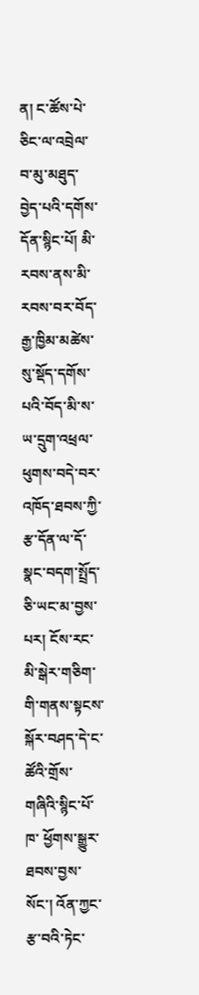ན། ང་ཚོས་པེ་ཅིང་ལ་འབྲེལ་བ་མུ་མཐུད་བྱེད་པའི་དགོས་དོན་སྙིང་པོ། མི་རབས་ནས་མི་རབས་བར་བོད་རྒྱ་ཁྱིམ་མཚེས་སུ་སྡོད་དགོས་པའི་བོད་མི་ས་ཡ་དྲུག་འཕྲལ་ཕུགས་བདེ་བར་འཁོད་ཐབས་ཀྱི་རྩ་དོན་ལ་དོ་སྣང་བདག་སྤྲོད་ཅི་ཡང་མ་བྱས་པར། ངོས་རང་མི་སྒེར་གཅིག་གི་གནས་སྟངས་སྐོར་བཤད་དེ་ང་ཚོའི་གྲོས་གཞིའི་སྙིང་པོ་ཁ་ ཕྱོགས་སྒྱུར་ཐབས་བྱས་སོང་། འོན་ཀྱང་རྩ་བའི་ཏེང་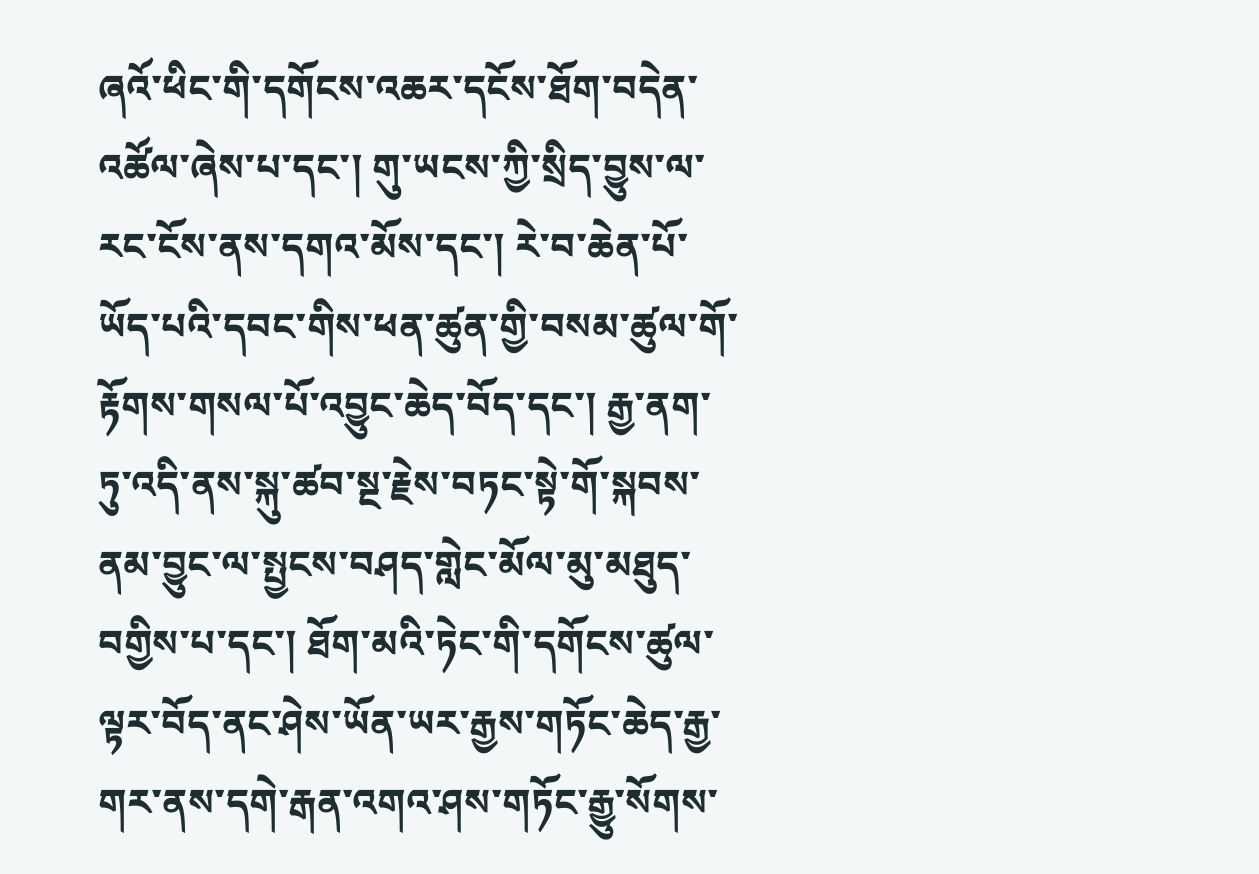ཞའོ་ཕིང་གི་དགོངས་འཆར་དངོས་ཐོག་བདེན་འཚོལ་ཞེས་པ་དང་། གུ་ཡངས་ཀྱི་སྲིད་བྱུས་ལ་རང་ངོས་ནས་དགའ་མོས་དང་། རེ་བ་ཆེན་པོ་ཡོད་པའི་དབང་གིས་ཕན་ཚུན་གྱི་བསམ་ཚུལ་གོ་རྟོགས་གསལ་པོ་འབྱུང་ཆེད་བོད་དང་། རྒྱ་ནག་ཏུ་འདི་ནས་སྐུ་ཚབ་སྔ་རྗེས་བཏང་སྟེ་གོ་སྐབས་ནམ་བྱུང་ལ་སྤྱངས་བཤད་གླེང་མོལ་མུ་མཐུད་བགྱིས་པ་དང་། ཐོག་མའི་ཏེང་གི་དགོངས་ཚུལ་ལྟར་བོད་ནང་ཤེས་ཡོན་ཡར་རྒྱས་གཏོང་ཆེད་རྒྱ་གར་ནས་དགེ་རྒན་འགའ་ཤས་གཏོང་རྒྱུ་སོགས་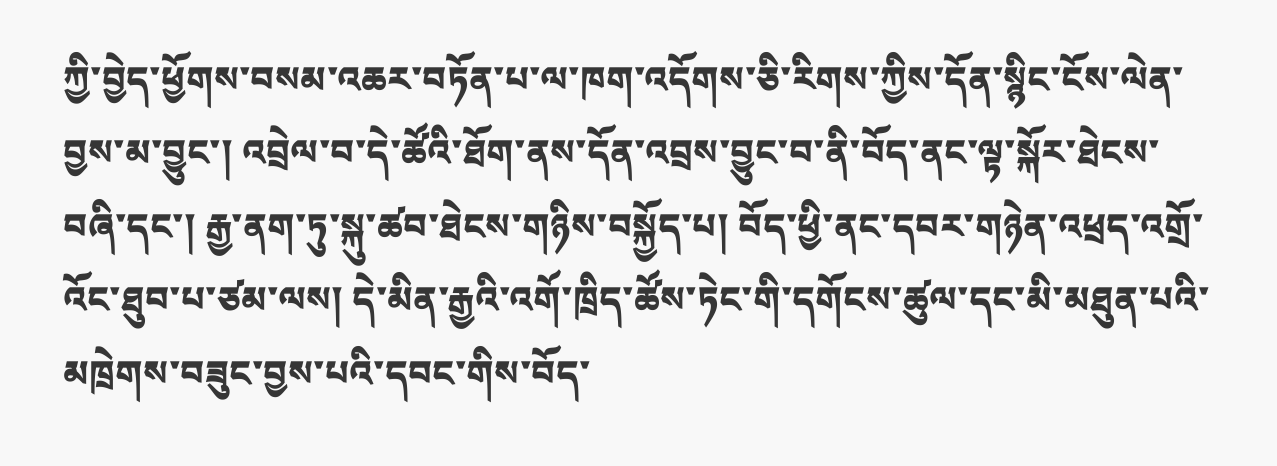ཀྱི་བྱེད་ཕྱོགས་བསམ་འཆར་བཏོན་པ་ལ་ཁག་འདོགས་ཅི་རིགས་ཀྱིས་དོན་སྙིང་ངོས་ལེན་བྱས་མ་བྱུང་། འབྲེལ་བ་དེ་ཚོའི་ཐོག་ནས་དོན་འབྲས་བྱུང་བ་ནི་བོད་ནང་ལྟ་སྐོར་ཐེངས་བཞི་དང་། རྒྱ་ནག་ཏུ་སྐུ་ཚབ་ཐེངས་གཉིས་བསྐྱོད་པ། བོད་ཕྱི་ནང་དབར་གཉེན་འཕྲད་འགྲོ་འོང་ཐུབ་པ་ཙམ་ལས། དེ་མིན་རྒྱའི་འགོ་ཁྲིད་ཚོས་ཏེང་གི་དགོངས་ཚུལ་དང་མི་མཐུན་པའི་མཁྲེགས་བཟུང་བྱས་པའི་དབང་གིས་བོད་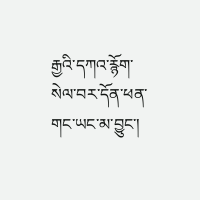རྒྱའི་དཀའ་རྙོག་སེལ་བར་དོན་ཕན་གང་ཡང་མ་བྱུང་།